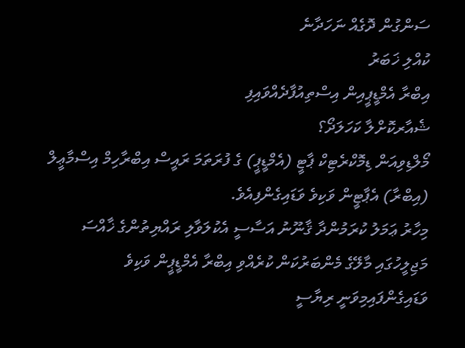ސަންގުން ދޮގެއް ނަހަދާނެ
ކުއްލި ޚަބަރު
އިބްރާ އެމްޑީޕީއިން އިސްތިއުފާދެއްވައިފި
ޝެއާރކޮށްލާ ކަހަލަދޯ؟
މޯލްޑިވިއަން ޑިމޮކްރެޓިކް ޕާޓީ (އެމްޑީޕީ) ގެ ފުރަތަމަ ރައީސް އިބްރާހިމް އިސްމާޢީލް (އިބްރާ) އެޕާޓީން ވަކިވެ ވަޑައިގެންފިއެވެ.
މިހާރު ޢަމަލު ކުރަމުންދާ ޤާނޫނު އަސާސީ އެކުލަވާލި ރައްޔިތުންގެ ޚާއްސަ މަޖިލީހުގައި މާލޭގެ މެންބަރުކަން ކުރެއްވި އިބްރާ އެމްޑީޕީން ވަކިވެ ވަޑައިގެންފައިމިވަނީ ރިޔާސީ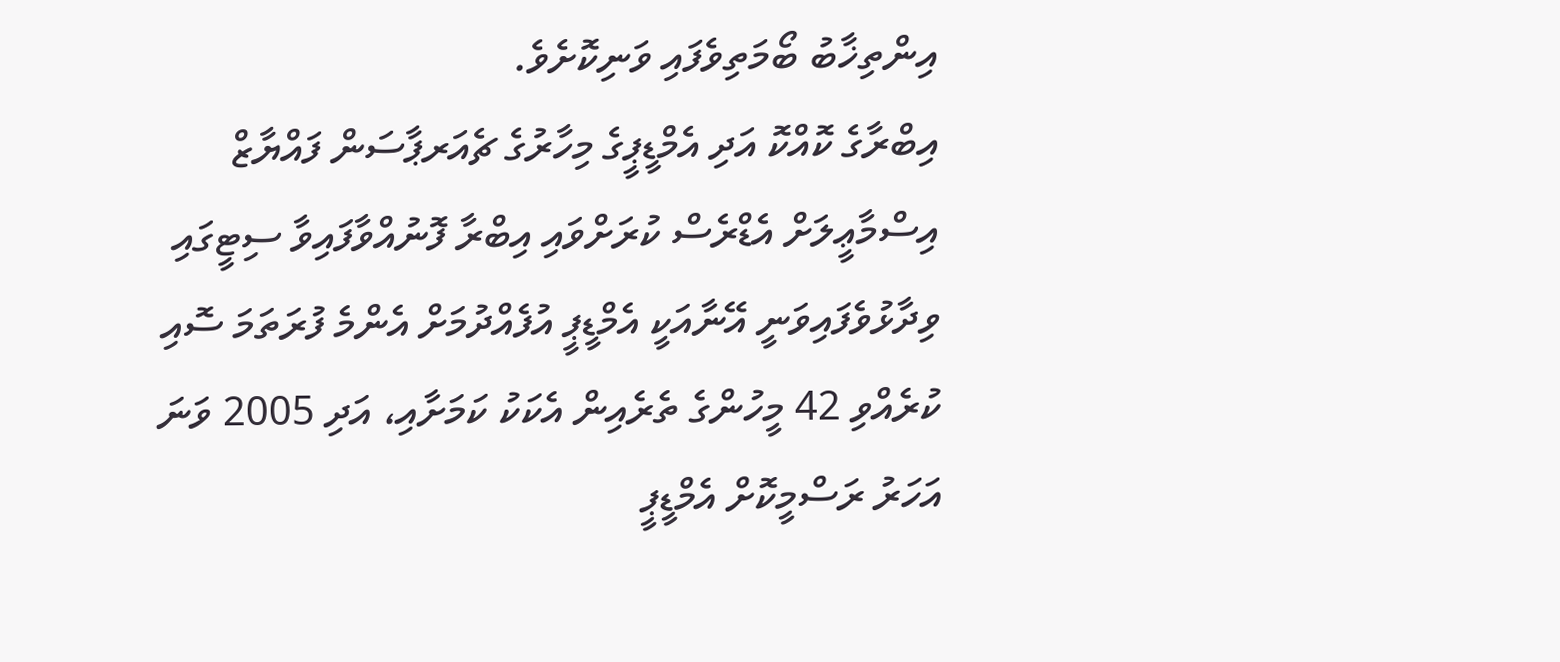އިންތިޚާބު ބޯމަތިވެފައި ވަނިކޮށެވެ.
އިބްރާގެ ކޮއްކޮ އަދި އެމްޑީޕީގެ މިހާރުގެ ޗެއަރޕާސަން ފައްޔާޒް އިސްމާޢީލަށް އެޑްރެސް ކުރަށްވައި އިބްރާ ފޮނުއްވާފައިވާ ސިޓީގައި ވިދާޅުވެފައިވަނީ އޭނާއަކީ އެމްޑީޕީ އުފެއްދުމަށް އެންމެ ފުރަތަމަ ސޮއި ކުރެއްވި 42 މީހުންގެ ތެރެއިން އެކަކު ކަމަށާއި، އަދި 2005 ވަނަ އަހަރު ރަސްމީކޮށް އެމްޑީޕީ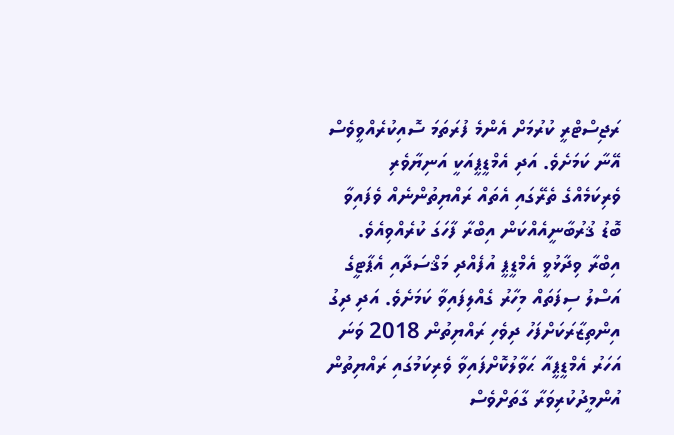ރަޖިސްޓްރީ ކުރުމަށް އެންމެ ފުރަތަމަ ސޮއިކުރެއްވީވެސް އޭނާ ކަމަށެވެ. އަދި އެމްޑީޕީއަކީ އަނިޔާވެރި ވެރިކަމެއްގެ ތެރޭގައި އެތައް ރައްޔިތުންނެއް ވެފައިވާ ބޮޑު ޤުރުބާނީއެއްކަން އިބްރާ ފާހަގަ ކުރެއްވިއެވެ.
އިބްރާ ވިދާޅުވީ އެމްޑީޕީ އުފެއްދި މަޤްސަދާއި އެޕާޓީގެ އަސްލު ސިފަތައް މިހާރު ގެއްލިފައިވާ ކަމަށެވެ. އަދި ދިގު އިންތިޒާރަކަށްފަހު ދިވެހި ރައްޔިތުން 2018 ވަނަ އަހަރު އެމްޑީޕީއާ ޙަވާލުކޮށްފައިވާ ވެރިކަމުގައި ރައްޔިތުން އުންމީދުކުރިވަރާ ގާތަށްވެސް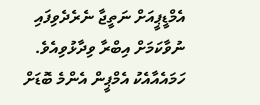އެމްޑީޕީއަށް ނަތީޖާ ނެރެދެވިފައި ނުވާކަމަށް އިބްރާ ވިދާޅުވިއެވެ. ހަމައެއާއެކު އެމްޕީން އެންމެ ބޮޑަށް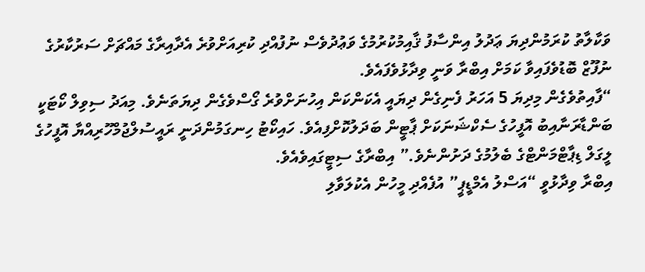ވަކާލާތު ކުރަމުންދިޔަ ޢަދުލު އިންސާފު ޤާއިމުކުރުމުގެ ވަޢުދުވެސް ނުފުއްދި ކުރިއަށްވުރެ އެދާއިރާގެ މައްޗަށް ސަރުކާރުގެ ނުފޫޒް ބޮޑުވެފައިވާ ކަމަށް އިބްރާ ވަނީ ވިދާޅުވެފައެވެ.
“ފާއިތުވެގެން މިދިޔަ 5 އަހަރު ފެނިގެން ދިޔައީ އެކަންކަން އިހުނަށްވުރެ ގޯސްވެގެން ދިޔަތަނެވެ. މިއަދު ސިވިލް ކޯޓަކީ ބަންޑާރަނާއިބު އޮފީހުގެ ސެކްޝަނަކަށް ޕާޓީން ބަދަލުކޮށްފިއެވެ. ހައިކޯޓު ހިނގަމުންދަނީ ރައީސުލްޖުމްހޫރިއްޔާ އޮފީހުގެ ލީގަލް ޑިޕާޓްމަންޓްގެ ބެލުމުގެ ދަށުންނެވެ.” އިބްރާގެ ސިޓީގައިވެއެވެ.
އިބްރާ ވިދާޅުވީ “އަސްލު އެމްޑީޕީ” އުފެއްދި މީހުން އެކުލަވާލި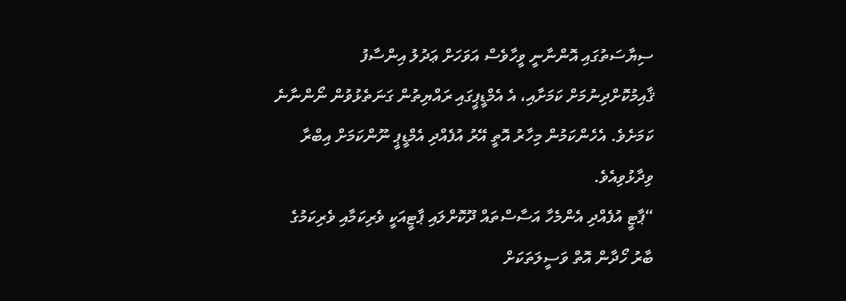ސިޔާސަތުގައި އޮންނާނީ ވީހާވެސް އަވަހަށް ޢަދުލު އިންސާފު ޤާއިމުކޮށްދިނުމަށް ކަމަށާއި، އެ އެމްޑީޕީގައި ރައްޔިތުން ގަނަތެޅުވުން ނޯންނާނެ ކަމަށެވެ. އެހެންކަމުން މިހާރު އޮތީ އޭރު އުފެއްދި އެމްޑީޕީ ނޫންކަމަށް އިބްރާ ވިދާޅުވިއެވެ.
“ޕާޓީ އުފެއްދި އެންމެހާ އަސާސްތައް ދޫކޮށްލައި ޕާޓީއަކީ ވެރިކަމާއި ވެރިކަމުގެ ބާރު ހޯދާން އޮތް ވަސީލަތަކަށް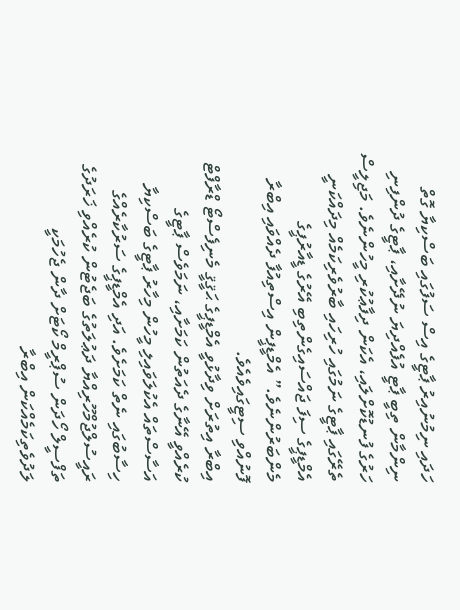ހަދައި ނިމުނުއިރު ޕާޓީގެ އިސް ސަފުގައި ބަސްކިޔާ ގޮތް ނިންމާން ތިބީ ޕާޓީ އުފެއްދިޔަ ނުދޭށާއި، ޕާޓީގެ ދުންފިނި ހަރުގެ ފުނޑުކޮށްލައި، އެކަން ދިފާޢުކުރި މީހުންނެވެ. މަޖިލީސް ތެރޭގައި ޕާޓީގެ ނަމުގައި ހުރިހައި ބާރުވެރިކަމެއް މިދައްކަނީ އެމްޑީޕީގެ ސިފަ ޖައްސައިގެންތިބި އޭރުގެ ޑީއާރުޕީގެ މެންބަރުންނެވެ.” އެމްޑީޕީން އިސްތިއުފާ ދެއްވައި އިބްރާ ފޮނުއްވި ސިޓީގައިވެއެވެ.
އިބްރާ އިތުރަށް ވިދާޅުވީ އެމްޑީޕީގެ ޙަޤީޤީ މެނިފެސްޓޯ ޑްރާފްޓް ކުރެއްވީ އޭނާގެ ދެއަތުން ކަމަށާއި، ނަމަވެސް ޕާޓީގެ އަސާސްތައް އެކުލަވައިލި މީހުން މިހާރު ޕާޓީގެ ބަސްކިޔާ ހިސާބުގައި ނެތް ކަމަށެވެ. އަދި އެމްޑީޕީގެ ސަރުކާރެއްގެ ރައީސުލްޖުމްހޫރިއްޔާ ދަޢުލަތުގެ ބަޖެޓުން ކުރެއްވި ޚަރަދުގެ ތަފްސީލް ހޯދަން ސުޕްރީމް ކޯޓަށް ދާން ޖެހުމަކީ ލަދުވެތިކަމެއްކަން އިބްރާ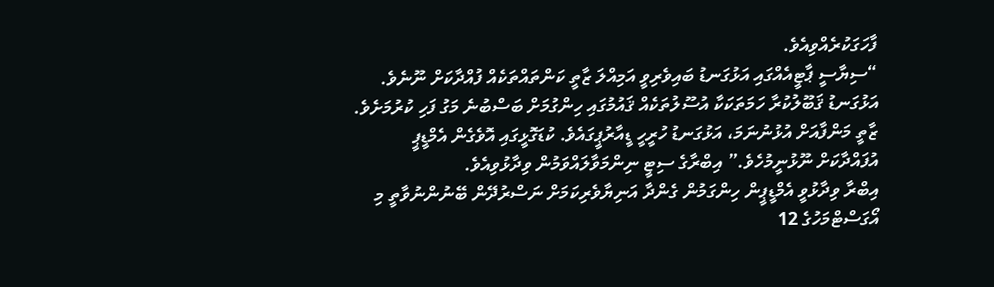ފާހަގަކުރެއްވިއެވެ.
“ސިޔާސީ ޕާޓީއެއްގައި އަޅުގަނޑު ބައިވެރިވީ އަމިއްލަ ޒާތީ ކަންތައްތަކެއް ފުއްދާކަށް ނޫނެވެ. އަޅުގަނޑު ޤަބޫލުކުރާ ހަމަތަކަކާ އުސޫލުތަކެއް ޤައުމުގައި ހިންގުމަށް ބަސްބުނެ މަގު ފަހި ކުރުމަށެވެ. ޒާތީ މަންފާއަށް އުޅުނުނަމަ، އަޅުގަނޑު ހުރީހީ ޑީއާރުޕީގައެވެ. ކުޑަގޮޅީގައި އޮވެގެން އެމްޑީޕީ އުފައްދާކަށް ނޫޅުނީމުހެވެ.” އިބްރާގެ ސިޓީ ނިންމަވާލައްވަމުން ވިދާޅުވިއެވެ.
އިބްރާ ވިދާޅުވީ އެމްޑީޕީން ހިންގަމުން ގެންދާ އަނިޔާވެރިކަމަށް ނަސްރުދޭން ބޭނުންނުވާތީ މި އޯގަސްޓްމަހުގެ 12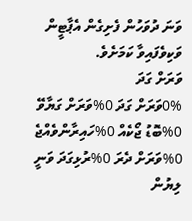ވަނަ ދުވަހުން ފެށިގެން އެޕާޓީން ވަކިވެފައިވާ ކަމަށެވެ.
ވަރަށް ގަދަ
0%ވަރަށް ގަދަ 0%ވަރަށް ގަޔާވޭ 0%ބޮޑު ޖޯކެއް 0%ހައިރާންވެއްޖެ 0%ވަރަށް ދެރަ 0%ރުޅިގަދަ ވަނީ
ލިޔުން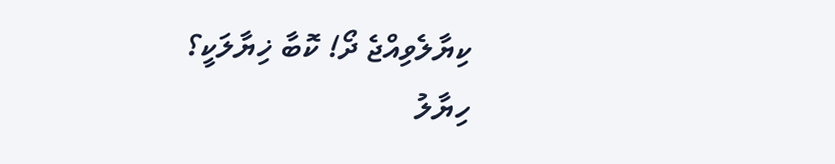ކިޔާލެވިއްޖެ ދޯ! ކޮބާ ޚިޔާލަކީ؟
ހިޔާލު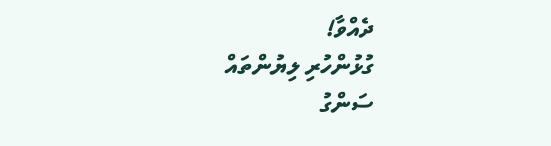ދެއްވާ!
ގުޅުންހުރި ލިޔުންތައް
ސަންގު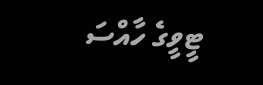ޓީވީގެ ހާއްސަ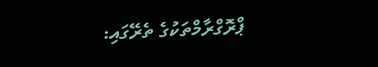ޕްރޮގްރާމްތަކުގެ ތެރޭގައި: